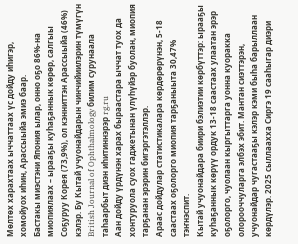Мөлтөх харахтаах ыччаттаах үс дойду иһигэр, хомойуох иһин, Арассыыйа эмиэ баар.
Бастакы миэстэни Япония ылар, онно оҕо 86%-на миопиялаах – ырааҕы куһаҕаннык көрөр, салгыы Соҕуруу Корея (73,9%), ол кэнниттэн Арассыыйа (46%) кэлэр. Бу Кытай учуонайдарын чинчийиилэрин түмүгүн British Journal of Ophthalmology билим сурунаала таһаарбыт диэн иһитиннэрэр rg.ru
Аан дойду үрдүнэн харах быраастара ыччат туох да хонтуруола суох гаджетынан үлүһүйэр буолан, миопия тарҕанан эрэрин бигэргэтэллэр.
Араас дойдулар статистикалара көрдөрөрүнэн, 5-18 саастаах оҕолорго миопия тарҕаныыта 30,47% тэҥнэспит.
Кытай учуонайдара биири бэлиэтии көрбүттэр: ырааҕы куһаҕаннык көрүү ордук 13-18 саастаах улаатан эрэр оҕолорго, чуолаан кыргыттарга уонна куоракка олорооччуларга элбэх эбит. Мантан сиэттэрэн, учуонайдар чугастааҕы кэлэр кэми быһа барыллаан көрдүлэр. 2025 сыллаахха Сиргэ 19 сааһыгар диэри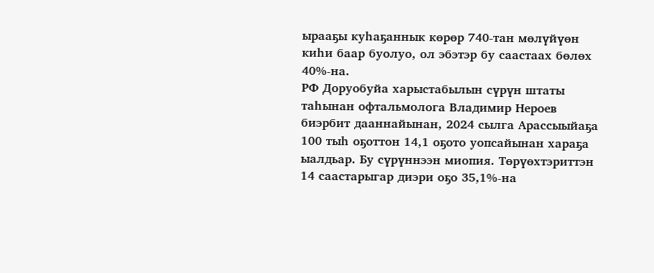ырааҕы куһаҕаннык көрөр 740-тан мөлүйүөн киһи баар буолуо, ол эбэтэр бу саастаах бөлөх 40%-на.
РФ Доруобуйа харыстабылын сүрүн штаты таһынан офтальмолога Владимир Нероев биэрбит дааннайынан, 2024 сылга Арассыыйаҕа 100 тыһ оҕоттон 14,1 оҕото уопсайынан хараҕа ыалдьар. Бу сүрүннээн миопия. Төрүөхтэриттэн 14 саастарыгар диэри оҕо 35,1%-на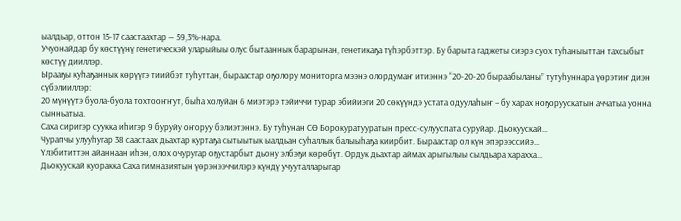ыалдьар, оттон 15-17 саастаахтар — 59,3%-нара.
Учуонайдар бу көстүүнү генетическэй уларыйыы олус бытааннык барарынан, генетикаҕа түһэрбэттэр. Бу барыта гаджеты сиэрэ суох туһаныыттан тахсыбыт көстүү дииллэр.
Ырааҕы куһаҕаннык көрүүгэ тиийбэт туһуттан, быраастар оҕолору мониторга мээнэ олордумаҥ итиэннэ “20-20-20 быраабыланы” тутуһуннара үөрэтиҥ диэн сүбэлииллэр:
20 мүнүүтэ буола-буола тохтооҥҥут, быһа холуйан 6 миэтэрэ тэйиччи турар эбийиэги 20 сөкүүндэ устата одуулаһыҥ – бу харах ноҕоруускатын аччатыа уонна сынньатыа.
Саха сиригэр суукка иһигэр 9 буруйу оҥоруу бэлиэтэннэ. Бу туһунан СӨ Борокуратууратын пресс-сулууспата суруйар. Дьокуускай…
Чурапчы улууһугар 38 саастаах дьахтар куртаҕа сытыытык ыалдьан суһаллык балыыһаҕа киирбит. Быраастар ол күн эпэрээссийэ…
Үлэбититтэн айаннаан иһэн, олох очуругар оҕустарбыт дьону элбэҕи көрөбүт. Ордук дьахтар аймах арыгылыы сылдьара харахха…
Дьокуускай куоракка Саха гимназиятын үөрэнээччилэрэ күндү учууталларыгар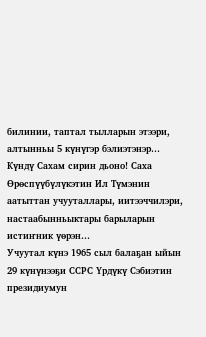билинии, таптал тылларын этээри, алтынньы 5 күнүгэр бэлиэтэнэр…
Күндү Сахам сирин дьоно! Саха Өрөспүүбүлүкэтин Ил Түмэнин аатыттан учууталлары, иитээччилэри, настаабынньыктары барыларын истиҥник үөрэн…
Учуутал күнэ 1965 сыл балаҕан ыйын 29 күнүнээҕи ССРС Үрдүкү Сэбиэтин президиумун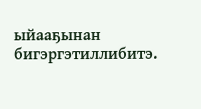ыйааҕынан бигэргэтиллибитэ.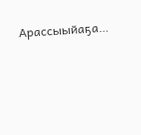Арассыыйаҕа…